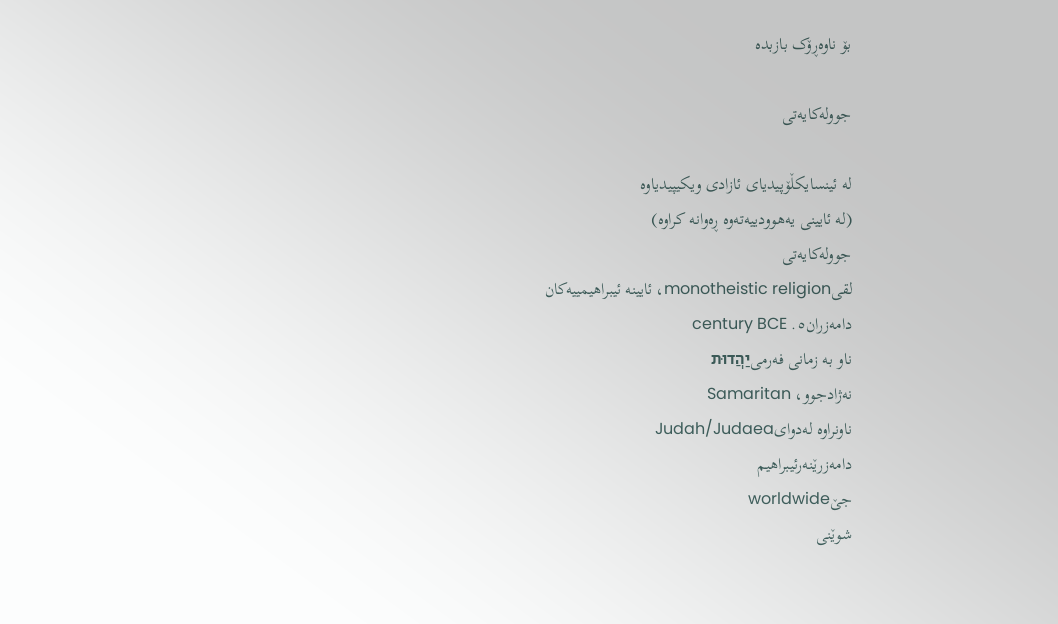بۆ ناوەڕۆک بازبدە

جوولەکایەتی

لە ئینسایکڵۆپیدیای ئازادی ویکیپیدیاوە
(لە ئایینی یەھوودییەتەوە ڕەوانە کراوە)
جوولەکایەتی
لقیmonotheistic religion، ئایینە ئیبراھیمییەکان
دامەزران٥. century BCE
ناو بە زمانی فەرمیיַהֲדוּת
نەژادجوو، Samaritan
ناونراوە لەدوایJudah/Judaea
دامەزرێنەرئیبراھیم
جێworldwide
شوێنی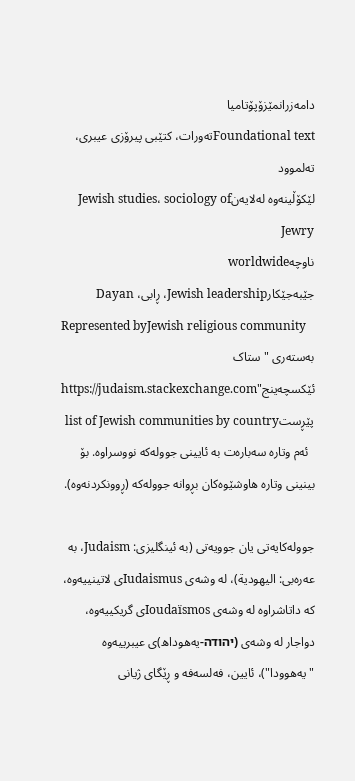دامەزرانمێزۆپۆتامیا
Foundational textتەورات، کتێبی پیرۆزی عیبری، تەلموود
لێکۆڵینەوە لەلایەنJewish studies، sociology of Jewry
ناوچەworldwide
جێبەجێکارJewish leadership، ڕابی، Dayan
Represented byJewish religious community
بەستەری "ستاک ئێکسچەینج"https://judaism.stackexchange.com
پێڕستlist of Jewish communities by country
  ئەم وتارە سەبارەت بە ئایینی جوولەکە نووسراوە. بۆ بینینی وتارە هاوشێوەکان بڕوانە جوولەکە (ڕوونکردنەوە).

جوولەکایەتی یان جوویەتی (بە ئینگلیزی: Judaism، بە عەرەبی: الیهودیة)، لە وشەی Iudaismusی لاتینییەوە، کە داتاشراوە لە وشەی Ioudaïsmosی گریکییەوە، دواجار لە وشەی (יהודה-یەھوداھ)ی عیبرییەوە "یەھوودا")، ئایین، فەلسەفە و ڕێگای ژیانی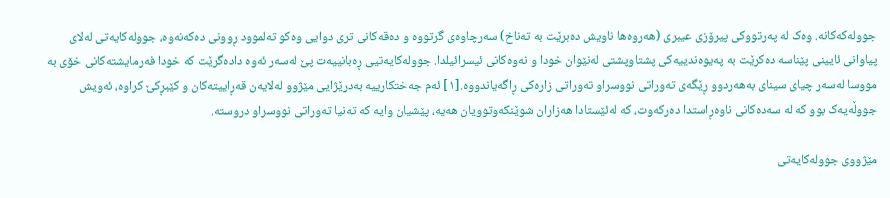جوولەکەکانە. وەک لە پەرتووکی پیرۆزی عیبری (ھەروەھا ناویش دەبرێت بە تەناخ) سەرچاوەی گرتووە و دەقەکانی تری دوایی وەکو تەلموود ڕوونی دەکەنەوە، جوولەکایەتی لەلای پیاوانی ئایینی پێناسە دەکرێت بە پەیوەندییەکی پشتاوپشتی لەنێوان خودا و نەوەکانی ئیسرائیلدا. جوولەکایەتیی ڕەبانییەت پێ لەسەر ئەوە دادەگرێت کە خودا فەرمایشتەکانی خۆی بە مووسا لەسەر چیای سینای بەھەردوو ڕێگەی تەوراتی نووسراو تەوراتی زارەکی ڕاگەیاندووە.[١] ئەم جەختکارییە بەدرێژایی مێژوو لەلایەن قەڕاییتەکان و کێبڕکێ کراوە، ئەویش جووڵەیەک بوو کە لە سەدەکانی ناوەڕاستدا دەرکەوت، کە لەئێستادا ھەزاران شوێنکەوتوویان ھەیە، پێشیان وایە کە تەنیا تەوراتی نووسراو دروستە.

مێژووی جوولەکایەتی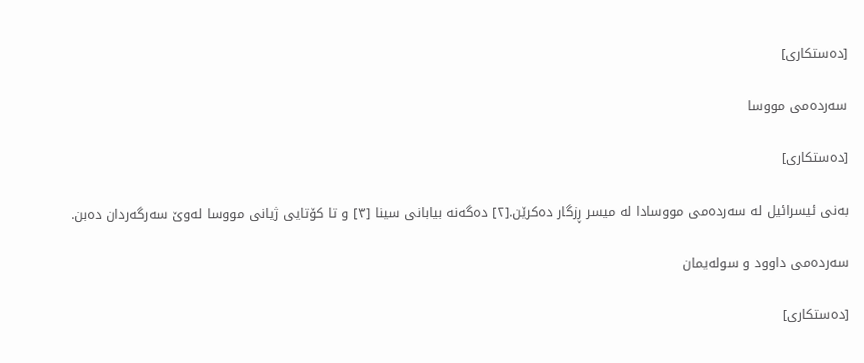[دەستکاری]

سەردەمی مووسا

[دەستکاری]

بەنی ئیسرائیل لە سەردەمی مووسادا لە میسر ڕزگار دەکرێن.[٢] دەگەنە بیابانی سینا [٣] و تا کۆتایی ژیانی مووسا لەوێ سەرگەردان دەبن.

سەردەمی داوود و سولەیمان

[دەستکاری]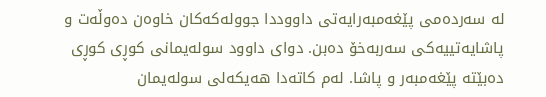لە سەردەمی پێغەمبەرایەتی داووددا جوولەکەکان خاوەن دەوڵەت و پاشایەتییەکی سەربەخۆ دەبن. دوای داوود سولەیمانی کوڕی کوڕی دەبێتە پێغەمبەر و پاشا. لەم کاتەدا ھەیکەلی سولەیمان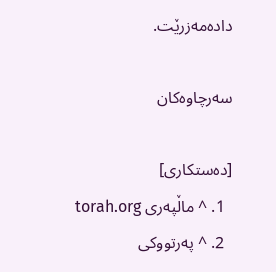دادەمەزرێت.

سەرچاوەکان

[دەستکاری]
  1. ^ ماڵپەری torah.org
  2. ^ پەرتووکی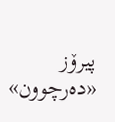پیرۆز «دەرچوون»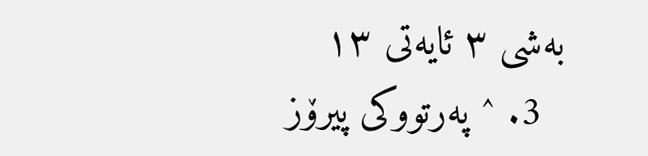بەشی ٣ ئایەتی ١٣
  3. ^ پەرتووکی پیرۆز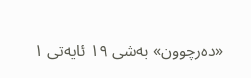«دەرچوون» بەشی ١٩ ئایەتی ١